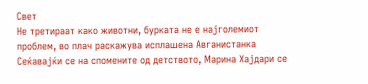Свет
Не третираат како животни, бурката не е најголемиот проблем, во плач раскажува исплашена Авганистанка
Сеќавајќи се на спомените од детството, Марина Хајдари се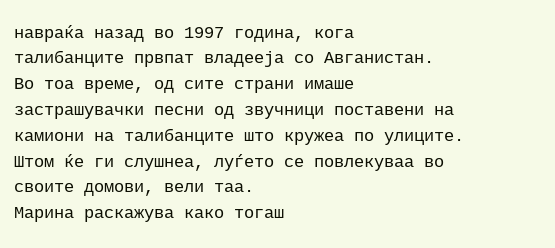навраќа назад во 1997 година, кога талибанците првпат владееја со Авганистан.
Во тоа време, од сите страни имаше застрашувачки песни од звучници поставени на камиони на талибанците што кружеа по улиците. Штом ќе ги слушнеа, луѓето се повлекуваа во своите домови, вели таа.
Марина раскажува како тогаш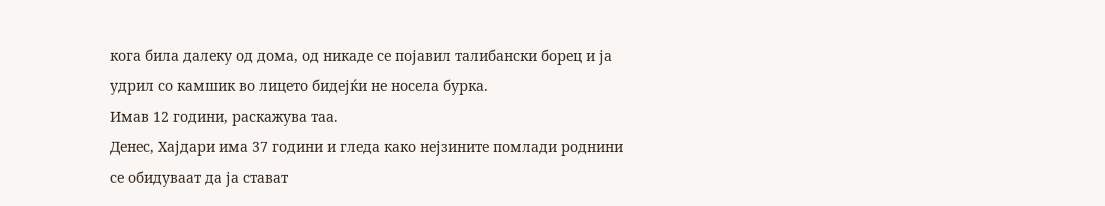кога била далеку од дома, од никаде се појавил талибански борец и ја удрил со камшик во лицето бидејќи не носела бурка.
Имав 12 години, раскажува таа.
Денес, Хајдари има 37 години и гледа како нејзините помлади роднини се обидуваат да ја стават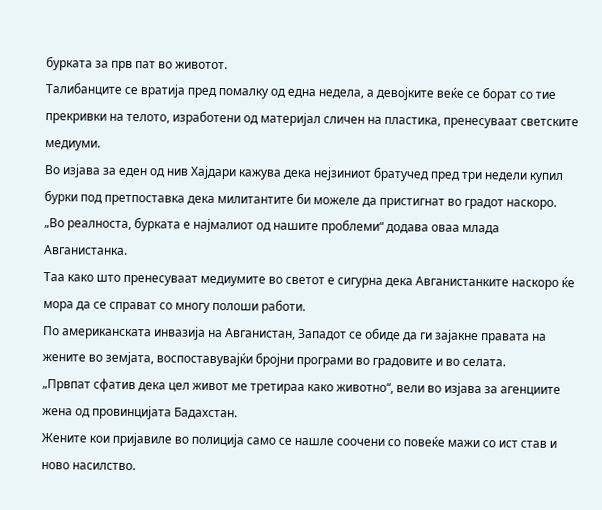бурката за прв пат во животот.
Талибанците се вратија пред помалку од една недела, а девојките веќе се борат со тие прекривки на телото, изработени од материјал сличен на пластика, пренесуваат светските медиуми.
Во изјава за еден од нив Хајдари кажува дека нејзиниот братучед пред три недели купил бурки под претпоставка дека милитантите би можеле да пристигнат во градот наскоро.
„Во реалноста, бурката е најмалиот од нашите проблеми“ додава оваа млада Авганистанка.
Таа како што пренесуваат медиумите во светот е сигурна дека Авганистанките наскоро ќе мора да се справат со многу полоши работи.
По американската инвазија на Авганистан, Западот се обиде да ги зајакне правата на жените во земјата, воспоставувајќи бројни програми во градовите и во селата.
„Првпат сфатив дека цел живот ме третираа како животно“, вели во изјава за агенциите жена од провинцијата Бадахстан.
Жените кои пријавиле во полиција само се нашле соочени со повеќе мажи со ист став и ново насилство.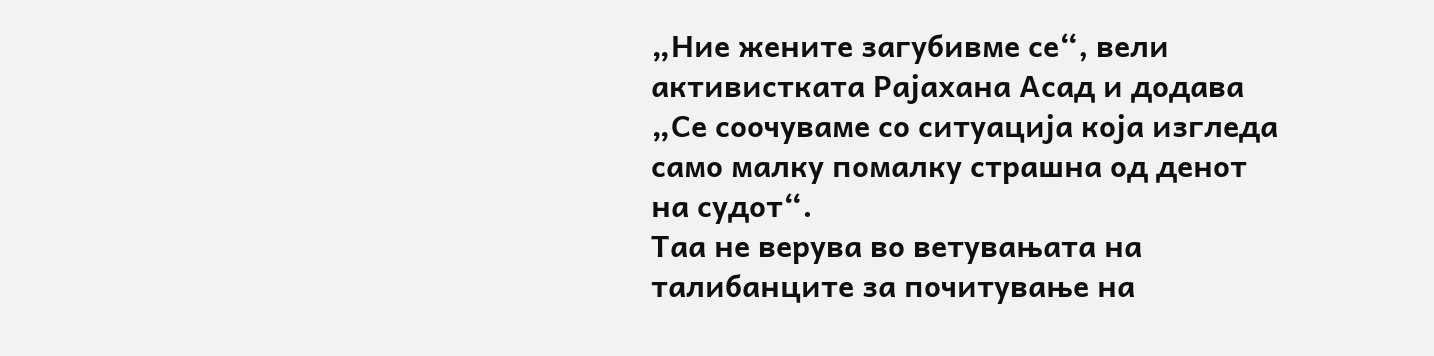„Ние жените загубивме се“, вели активистката Рајахана Асад и додава „Се соочуваме со ситуација која изгледа само малку помалку страшна од денот на судот“.
Таа не верува во ветувањата на талибанците за почитување на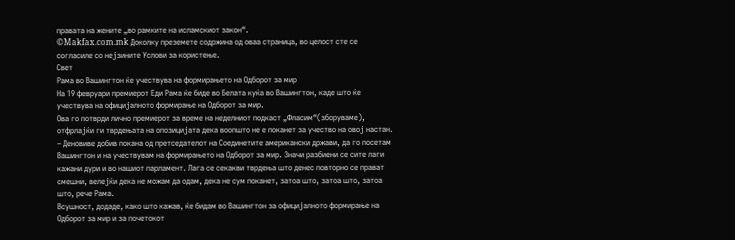правата на жените „во рамките на исламскиот закон“.
©Makfax.com.mk Доколку преземете содржина од оваа страница, во целост сте се согласиле со нејзините Услови за користење.
Свет
Рама во Вашингтон ќе учествува на формирањето на Одборот за мир
На 19 февруари премиерот Еди Рама ќе биде во Белата куќа во Вашингтон, каде што ќе учествува на официјалното формирање на Одборот за мир.
Ова го потврди лично премиерот за време на неделниот подкаст „Фласим“(зборуваме), отфрлајќи ги тврдењата на опозицијата дека воопшто не е поканет за учество на овој настан.
– Деновиве добив покана од претседателот на Соединетите американски држави, да го посетам Вашингтон и на учествувам на формирањето на Одборот за мир. Значи разбиени се сите лаги кажани дури и во нашиот парламент. Лага се секакви тврдења што денес повторно се прават смешни, велејќи дека не можам да одам, дека не сум поканет, затоа што, затоа што, затоа што, рече Рама.
Всушност, додаде, како што кажав, ќе бидам во Вашингтон за официјалното формирање на Одборот за мир и за почетокот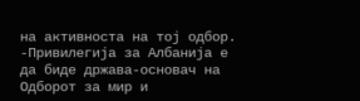на активноста на тој одбор.
-Привилегија за Албанија е да биде држава-основач на Одборот за мир и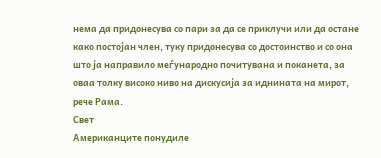нема да придонесува со пари за да се приклучи или да остане како постојан член, туку придонесува со достоинство и со она што ја направило меѓународно почитувана и поканета, за оваа толку високо ниво на дискусија за иднината на мирот, рече Рама.
Свет
Американците понудиле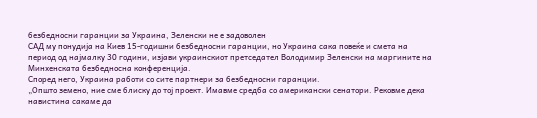безбедносни гаранции за Украина, Зеленски не е задоволен
САД му понудија на Киев 15-годишни безбедносни гаранции, но Украина сака повеќе и смета на период од најмалку 30 години, изјави украинскиот претседател Володимир Зеленски на маргините на Минхенската безбедносна конференција.
Според него, Украина работи со сите партнери за безбедносни гаранции.
„Општо земено, ние сме блиску до тој проект. Имавме средба со американски сенатори. Рековме дека навистина сакаме да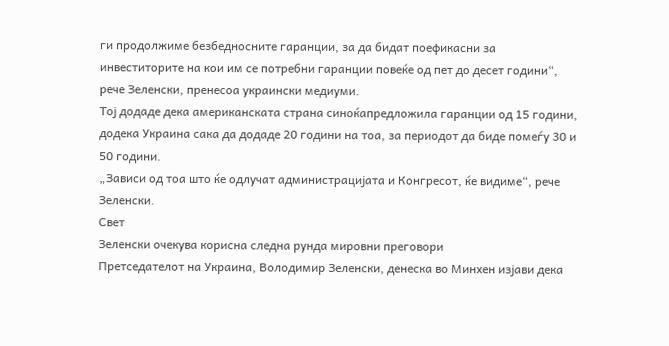ги продолжиме безбедносните гаранции, за да бидат поефикасни за инвеститорите на кои им се потребни гаранции повеќе од пет до десет години“, рече Зеленски, пренесоа украински медиуми.
Тој додаде дека американската страна синоќапредложила гаранции од 15 години, додека Украина сака да додаде 20 години на тоа, за периодот да биде помеѓу 30 и 50 години.
„Зависи од тоа што ќе одлучат администрацијата и Конгресот, ќе видиме“, рече Зеленски.
Свет
Зеленски очекува корисна следна рунда мировни преговори
Претседателот на Украина, Володимир Зеленски, денеска во Минхен изјави дека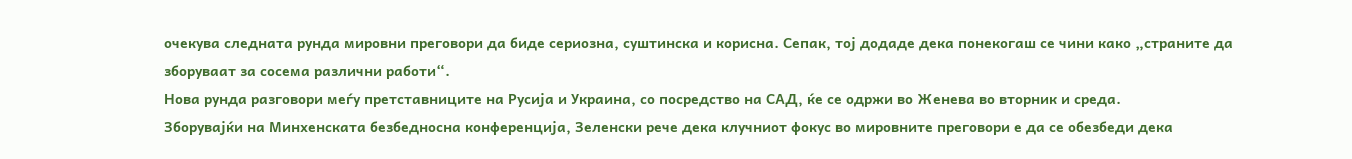очекува следната рунда мировни преговори да биде сериозна, суштинска и корисна. Сепак, тој додаде дека понекогаш се чини како „страните да зборуваат за сосема различни работи“.
Нова рунда разговори меѓу претставниците на Русија и Украина, со посредство на САД, ќе се одржи во Женева во вторник и среда.
Зборувајќи на Минхенската безбедносна конференција, Зеленски рече дека клучниот фокус во мировните преговори е да се обезбеди дека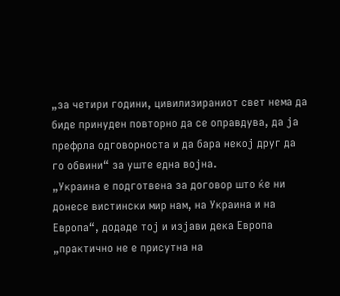„за четири години, цивилизираниот свет нема да биде принуден повторно да се оправдува, да ја префрла одговорноста и да бара некој друг да го обвини“ за уште една војна.
„Украина е подготвена за договор што ќе ни донесе вистински мир нам, на Украина и на Европа“, додаде тој и изјави дека Европа „практично не е присутна на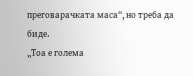преговарачката маса“, но треба да биде.
„Тоа е голема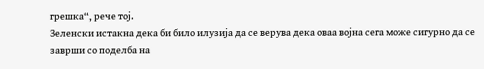грешка“, рече тој.
Зеленски истакна дека би било илузија да се верува дека оваа војна сега може сигурно да се заврши со поделба на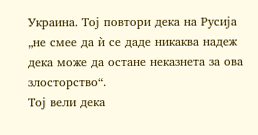Украина. Тој повтори дека на Русија „не смее да ѝ се даде никаква надеж дека може да остане неказнета за ова злосторство“.
Тој вели дека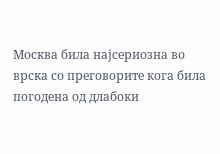Москва била најсериозна во врска со преговорите кога била погодена од длабоки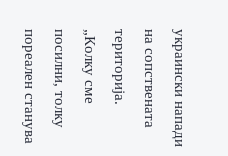украински напади на сопствената територија.
„Колку сме посилни, толку пореален станува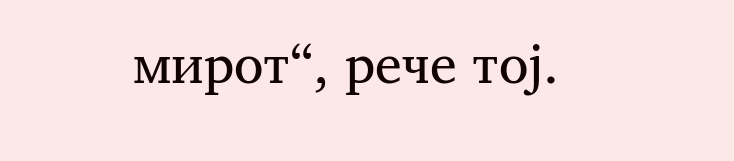мирот“, рече тој.